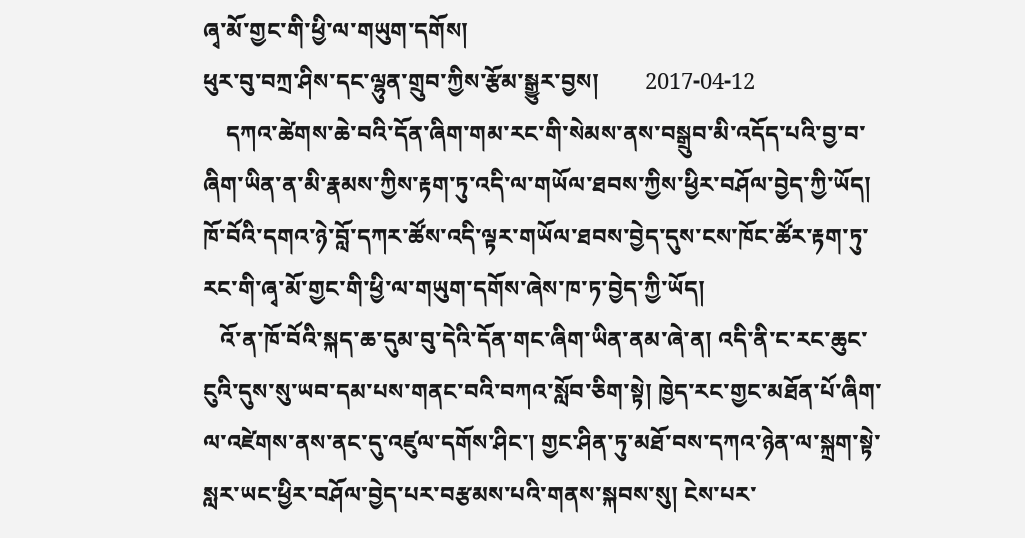ཞྭ་མོ་གྱང་གི་ཕྱི་ལ་གཡུག་དགོས།
ཕུར་བུ་བཀྲ་ཤིས་དང་ལྷུན་གྲུབ་ཀྱིས་རྩོམ་སྒྱུར་བྱས།        2017-04-12
    དཀའ་ཚེགས་ཆེ་བའི་དོན་ཞིག་གམ་རང་གི་སེམས་ནས་བསྒྲུབ་མི་འདོད་པའི་བྱ་བ་ཞིག་ཡིན་ན་མི་རྣམས་ཀྱིས་རྟག་ཏུ་འདི་ལ་གཡོལ་ཐབས་ཀྱིས་ཕྱིར་བཤོལ་བྱེད་ཀྱི་ཡོད། ཁོ་བོའི་དགའ་ཉེ་བློ་དཀར་ཚོས་འདི་ལྟར་གཡོལ་ཐབས་བྱེད་དུས་ངས་ཁོང་ཚོར་རྟག་ཏུ་རང་གི་ཞྭ་མོ་གྱང་གི་ཕྱི་ལ་གཡུག་དགོས་ཞེས་ཁ་ཏ་བྱེད་ཀྱི་ཡོད།
   འོ་ན་ཁོ་བོའི་སྐད་ཆ་དུམ་བུ་དེའི་དོན་གང་ཞིག་ཡིན་ནམ་ཞེ་ན། འདི་ནི་ང་རང་ཆུང་ངུའི་དུས་སུ་ཡབ་དམ་པས་གནང་བའི་བཀའ་སློབ་ཅིག་སྟེ། ཁྱེད་རང་གྱང་མཐོན་པོ་ཞིག་ལ་འཛེགས་ནས་ནང་དུ་འཛུལ་དགོས་ཤིང་། གྱང་ཤིན་ཏུ་མཐོ་བས་དཀའ་ཉེན་ལ་སྐྲག་སྟེ་སླར་ཡང་ཕྱིར་བཤོལ་བྱེད་པར་བརྩམས་པའི་གནས་སྐབས་སུ། ངེས་པར་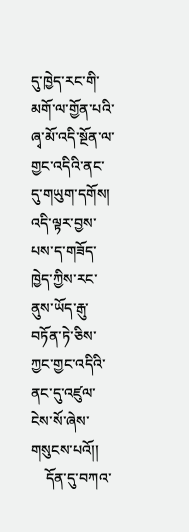དུ་ཁྱེད་རང་གི་མགོ་ལ་གྱོན་པའི་ཞྭ་མོ་འདི་སྔོན་ལ་གྱང་འདིའི་ནང་དུ་གཡུག་དགོས། འདི་ལྟར་བྱས་པས་ད་གཟོད་ཁྱེད་ཀྱིས་རང་ནུས་ཡོད་རྒུ་བཏོན་ཏེ་ཅིས་ཀྱང་གྱང་འདིའི་ནང་དུ་འཛུལ་ངེས་སོ་ཞེས་གསུངས་པའོ།།
    དོན་དུ་བཀའ་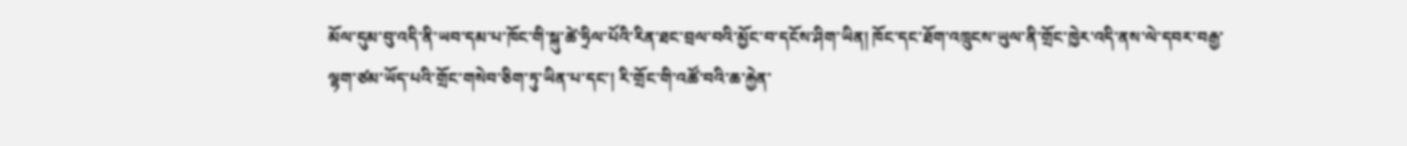མོལ་དུམ་བུ་འདི་ནི་ཡབ་དམ་པ་ཁོང་གི་སྐུ་ཚེ་ཧྲིལ་པོའི་རིན་ཐང་བྲལ་བའི་མྱོང་བ་དངོས་ཤིག་ཡིན། ཁོང་དང་ཐོག་འཁྲུངས་ཡུལ་ནི་གྲོང་ཁྱེར་འདི་ནས་ལེ་དབར་བརྒྱ་ལྷག་ཙམ་ཡོད་པའི་གྲོང་གསེབ་ཅིག་ཏུ་ཡིན་པ་དང་། རི་གྲོང་གི་འཚོ་བའི་ཆ་རྐྱེན་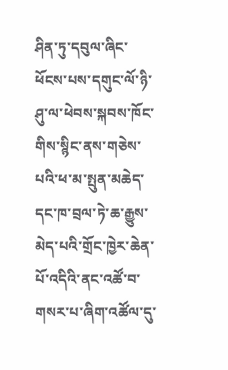ཤིན་ཏུ་དབུལ་ཞིང་ཕོངས་པས་དགུང་ལོ་ཉི་ཤུ་ལ་ཕེབས་སྐབས་ཁོང་གིས་སྙིང་ནས་གཅེས་པའི་ཕ་མ་སྤུན་མཆེད་དང་ཁ་བྲལ་ཏེ་ཆ་རྒྱུས་མེད་པའི་གྲོང་ཁྱེར་ཆེན་པོ་འདིའི་ནང་འཚོ་བ་གསར་པ་ཞིག་འཚོལ་དུ་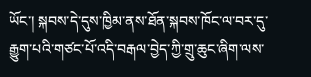ཡོང་། སྐབས་དེ་དུས་ཁྱིམ་ནས་ཐོན་སྐབས་ཁོང་ལ་བར་དུ་རྒྱུག་པའི་གཙང་པོ་འདི་བརྒལ་བྱེད་ཀྱི་གྲུ་ཆུང་ཞིག་ལས་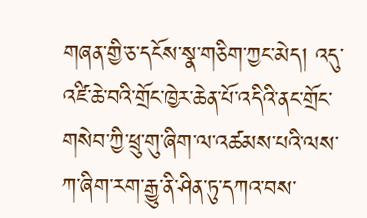གཞན་གྱི་ཅ་དངོས་སྣ་གཅིག་ཀྱང་མེད། འདུ་འཛི་ཆེ་བའི་གྲོང་ཁྱེར་ཆེན་པོ་འདིའི་ནང་གྲོང་གསེབ་ཀྱི་ཕྲུ་གུ་ཞིག་ལ་འཚམས་པའི་ལས་ཀ་ཞིག་རག་རྒྱུ་ནི་ཤིན་ཏུ་དཀའ་བས་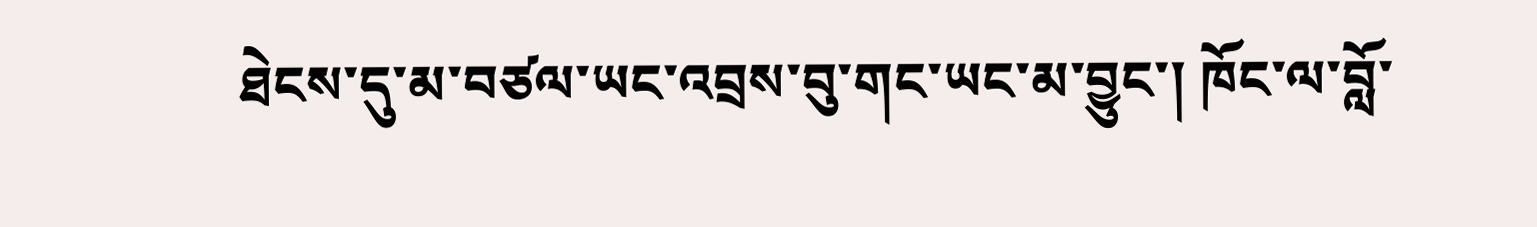ཐེངས་དུ་མ་བཙལ་ཡང་འབྲས་བུ་གང་ཡང་མ་བྱུང་། ཁོང་ལ་བློ་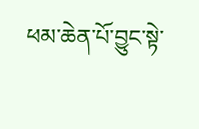ཕམ་ཆེན་པོ་བྱུང་སྟེ་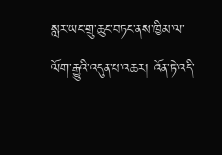སླར་ཡང་གྲུ་ཆུང་བཏང་ནས་ཁྱིམ་ལ་ལོག་རྒྱུའི་འདུན་པ་འཆར། འོན་ཏེ་འདི་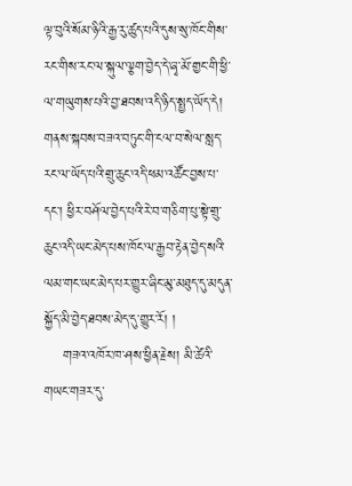ལྟ་བུའི་སོམ་ཉིའི་རྒྱ་རུ་ཚུད་པའི་དུས་སུ་ཁོང་གིས་རང་གིས་རང་ལ་སྐུལ་ལྕག་བྱེད་དེ་ཞྭ་མོ་གྱང་གི་ཕྱི་ལ་གཡུགས་པའི་བྱ་ཐབས་འདི་ཉིད་སྤྱད་ཡོད་དེ། གནས་སྐབས་བཟའ་བཏུང་གི་ངལ་བ་སེལ་སླད་རང་ལ་ཡོད་པའི་གྲུ་ཆུང་འདི་ཕམ་འཚོང་བྱས་པ་དང་། ཕྱིར་བཤོལ་བྱེད་པའི་རེ་བ་གཅིག་པུ་སྟེ་གྲུ་ཆུང་འདི་ཡང་མེད་པས་ཁོང་ལ་རྒྱབ་རྟེན་བྱེད་སའི་ལམ་གང་ཡང་མེད་པར་གྱུར་ཞིང་མུ་མཐུད་དུ་མདུན་སྐྱོད་མི་བྱེད་ཐབས་མེད་དུ་གྱུར་རོ། །
    གཟའ་འཁོར་ཁ་ཤས་ཕྱིན་རྗེས། མི་ཚེའི་གཡང་གཟར་དུ་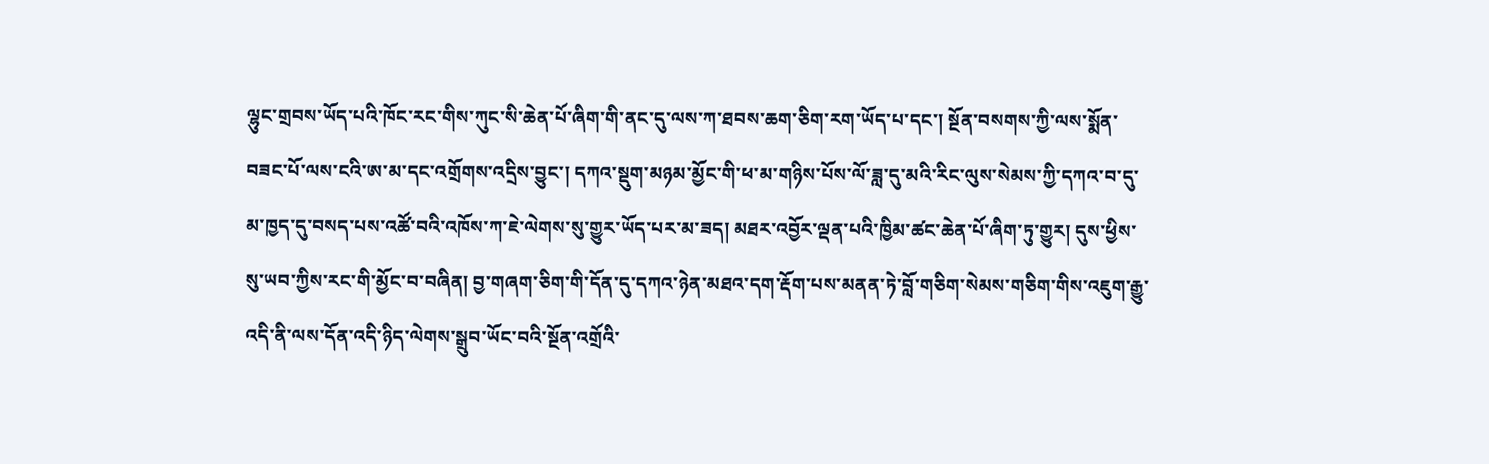ལྷུང་གྲབས་ཡོད་པའི་ཁོང་རང་གིས་ཀུང་སི་ཆེན་པོ་ཞིག་གི་ནང་དུ་ལས་ཀ་ཐབས་ཆག་ཅིག་རག་ཡོད་པ་དང་། སྔོན་བསགས་ཀྱི་ལས་སྨོན་བཟང་པོ་ལས་ངའི་ཨ་མ་དང་འགྲོགས་འདྲིས་བྱུང་། དཀའ་སྡུག་མཉམ་མྱོང་གི་ཕ་མ་གཉིས་པོས་ལོ་ཟླ་དུ་མའི་རིང་ལུས་སེམས་ཀྱི་དཀའ་བ་དུ་མ་ཁྱད་དུ་བསད་པས་འཚོ་བའི་འཁོས་ཀ་ཇེ་ལེགས་སུ་གྱུར་ཡོད་པར་མ་ཟད། མཐར་འབྱོར་ལྡན་པའི་ཁྱིམ་ཚང་ཆེན་པོ་ཞིག་ཏུ་གྱུར། དུས་ཕྱིས་སུ་ཡབ་ཀྱིས་རང་གི་མྱོང་བ་བཞིན། བྱ་གཞག་ཅིག་གི་དོན་དུ་དཀའ་ཉེན་མཐའ་དག་རྡོག་པས་མནན་ཏེ་བློ་གཅིག་སེམས་གཅིག་གིས་འཇུག་རྒྱུ་འདི་ནི་ལས་དོན་འདི་ཉིད་ལེགས་སྒྲུབ་ཡོང་བའི་སྔོན་འགྲོའི་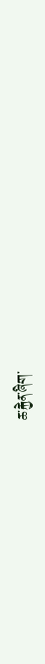ཆ་རྐྱེན་ཞིག་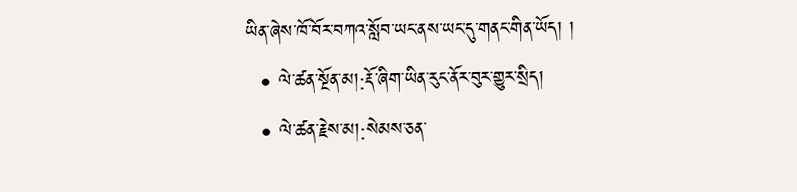ཡིན་ཞེས་ཁོ་བོར་བཀའ་སློབ་ཡང་ནས་ཡང་དུ་གནང་གིན་ཡོད། །
  • ལེ་ཚན་སྔོན་མ།:རྡོ་ཞིག་ཡིན་རུང་ནོར་བུར་གྱུར་སྲིད།
  • ལེ་ཚན་རྗེས་མ།:སེམས་ཅན་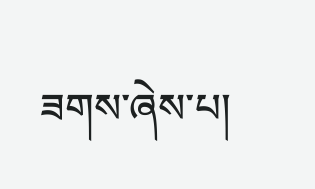ཟགས་ཞེས་པ།